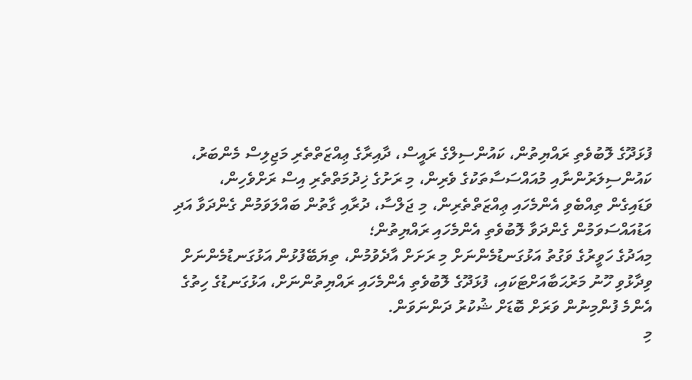ފުޅަދޫގެ ލޮބުވެތި ރައްޔިތުން، ކައުންސިލްގެ ރައީސް، ދާއިރާގެ ޢިއްޒަތްތެރި މަޖިލިސް މެންބަރު، ކައުންސިލަރުންނާއި މުއައްސަސާތަކުގެ ވެރިން، މި ރަށުގެ ޚިދުމަތްތެރި އިސް ރަށްވެހިން، ވަޑައިގެން ތިއްބެވި އެންމެހައި ޢިއްޒަތްތެރިން، މި ޖަލްސާ، ދުރާއި ގާތުން ބައްލަވަމުން ގެންދަވާ އަދި އަޑުއައްސަވަމުން ގެންދަވާ ލޮބުވެތި އެންމެހައި ރައްޔިތުން؛
މިއަދުގެ ހަވީރުގެ ވަގުތު އަޅުގަނޑުމެންނަށް މި ރަށަށް އާދެވުމުން، ތިޔަބޭފުޅުން އަޅުގަނޑުމެންނަށް ވިދާޅުވި ހޫނު މަރުޙަބާއަށްޓަކައި، ފުޅަދޫގެ ލޮބުވެތި އެންމެހައި ރައްޔިތުންނަށް، އަޅުގަނޑުގެ ހިތުގެ އެންމެ ފުންމިނުން ވަރަށް ބޮޑަށް ޝުކުރު ދަންނަވަން.
މި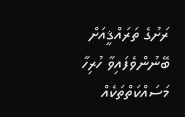ރަށުގެ ތަރައްޤީއަށް ބޭނުންވެފައިވާ ހުރިހާ މަސައްކަތްތަކެއް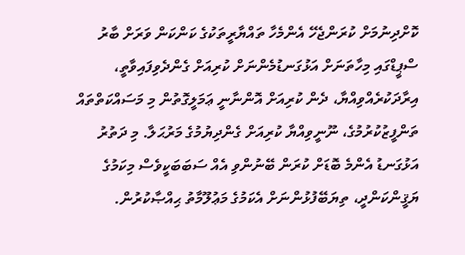ކޮށްދިނުމަށް ކުރަންޖެހޭ އެންމެހާ ތައްޔާރީތަކުގެ ކަންކަން ވަރަށް ބާރު ސްޕީޑްގައި މިހާތަނަށް އަޅުގަނޑުމެންނަށް ކުރިއަށް ގެންދެވިފައިވާތީ، އިރާދަކުރެއްވިއްޔާ، ދެން ކުރިއަށް އޮންނާނީ ޢަމަލީގޮތުން މި މަސައްކަތްތައް ތަންފީޒުކުރުމުގެ، ނޫނީވިއްޔާ ކުރިއަށް ގެންދިޔުމުގެ މަރުޙަލާ. މި ދަތުރު އަޅުގަނޑު އެންމެ ބޮޑަށް ކުރަން ބޭނުންވި އެއް ސަބަބަކީވެސް މިކަމުގެ ޔަޤީންކަންދީ، ތިޔަބޭފުޅުންނަށް އެކަމުގެ މަޢުލޫމާތު ޙިއްޞާކުރުން.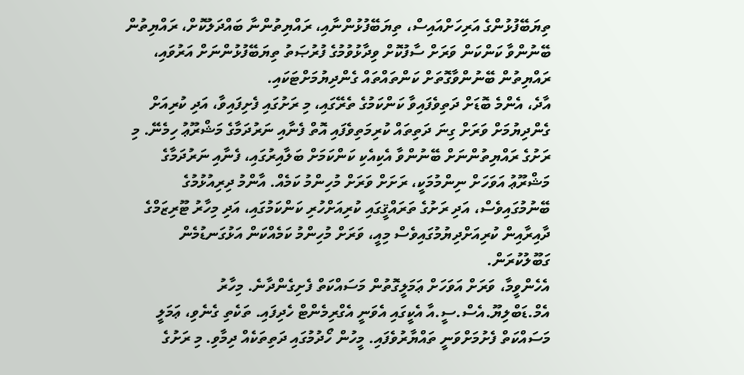ތިޔަބޭފުޅުންގެ އަރިހަށްއައިސް، ތިޔަބޭފުޅުންނާއި، ރައްޔިތުންނާ ބައްދަލުކޮށް، ރައްޔިތުން ބޭނުންވާ ކަންކަން ވަރަށް ސާފުކޮށް ވިދާޅުވުމުގެ ފުރުޞަތު ތިޔަބޭފުޅުންނަށް އަރުވައި، ރައްޔިތުން ބޭނުންވާގޮތަށް ކަންތައްތައް ގެންދިޔުމަށްޓަކައި.
އާދެ، އެންމެ ބޮޑަށް ދަތިވެފައިވާ ކަންކަމުގެ ތެރޭގައި، މި ރަށުގައި ފެށިފައިވާ، އަދި ކުރިއަށް ގެންދިޔުމަށް ވަރަށް ގިނަ ދަތިތައް ކުރިމަތިވެފައި އޮތް ފެނާއި ނަރުދަމާގެ މަޝްރޫޢު ހިމެނޭ. މި ރަށުގެ ރައްޔިތުންނަށް ބޭނުންވާ އެކިއެކި ކަންކަމަށް ބަލާއިރުގައި، ފެނާއި ނަރުދަމާގެ މަޝްރޫޢު އަވަހަށް ނިންމުމަކީ، ރަށަށް ވަރަށް މުހިންމު ކަމެއް. އާންމު ދިރިއުޅުމުގެ ބޭނުމުގައިވެސް، އަދި ރަށުގެ ތަރައްޤީގައި ކުރިއަށްހުރި ކަންކަމުގައި، އަދި މިހާރު ޓޫރިޒަމްގެ ދާއިރާއިން ކުރިއަށްދިޔުމުގައިވެސް މިއީ، ވަރަށް މުހިންމު ކަމެއްކަން އަޅުގަނޑުމެން ގަބޫލުކުރަން.
އެހެންވީމާ، ވަރަށް އަވަހަށް ޢަމަލީގޮތުން މަސައްކަތް ފެށިގެންދާނެ. މިހާރު އެމް.ޑަބްލިޔޫ.އެސް.ސީ.އާ އެކީގައި އެވަނީ އެގްރިމެންޓް ހެދިފައި. ތަކެތި ގެނެވި، ޢަމަލީ މަސައްކަތް ފެށުމަށްވަނީ ތައްޔާރުވެފައި. މީހުން ހޯދުމުގައި ދަތިތަކެއް ދިމާވި. މި ރަށުގެ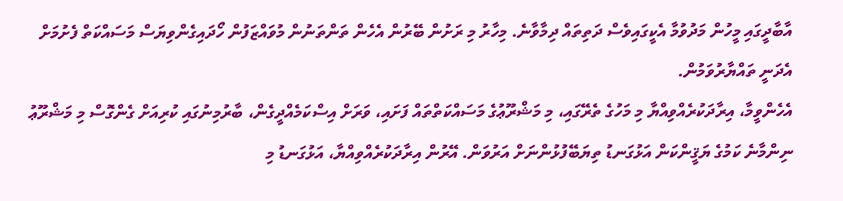އާބާދީގައި މީހުން މަދުވުމާ އެކީގައިވެސް ދަތިތައް ދިމާވާނެ. މިހާރު މި ރަށުން ބޭރުން އެހެން ތަންތަނުން މުވައްޒަފުން ހޯދައިގެންވިޔަސް މަސައްކަތް ފެށުމަށް އެދަނީ ތައްޔާރުވަމުން.
އެހެންވީމާ، އިރާދަކުރެއްވިއްޔާ މި މަހުގެ ތެރޭގައި، މި މަޝްރޫޢުގެ މަސައްކަތްތައް ފަށައި، ވަރަށް އިސްކަމެއްދީގެން، ބާރުމިނުގައި ކުރިއަށް ގެންގޮސް މި މަޝްރޫޢު ނިންމާނެ ކަމުގެ ޔަޤީންކަން އަޅުގަނޑު ތިޔަބޭފުޅުންނަށް އަރުވަން. އޭރުން އިރާދަކުރެއްވިއްޔާ، އަޅުގަނޑު މި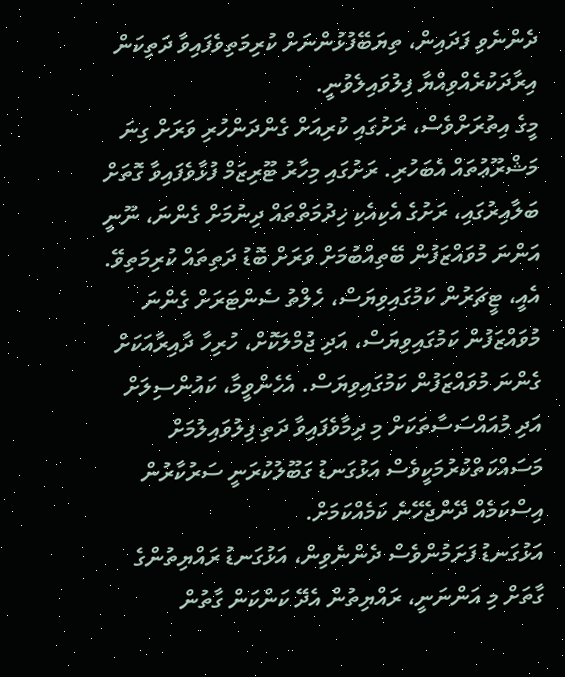ދެންނެވި ފަދައިން، ތިޔަބޭފުޅުންނަށް ކުރިމަތިވެފައިވާ ދަތިކަން އިރާދަކުރެއްވިއްޔާ ފިލުވައިލެވުނީ.
މީގެ އިތުރަށްވެސް، ރަށުގައި ކުރިއަށް ގެންދަންހުރި ވަރަށް ގިނަ މަޝްރޫޢުތައް އެބަހުރި. ރަށުގައި މިހާރު ޓޫރިޒަމް ފުޅާވެފައިވާ ގޮތަށް ބަލާއިރުގައި، ރަށުގެ އެކިއެކި ޚިދުމަތްތައް ދިނުމަށް ގެންނަ، ނޫނީ އަންނަ މުވައްޒަފުން ބޭތިއްބުމަށް ވަރަށް ބޮޑު ދަތިތައް ކުރިމަތިވޭ. އެއީ، ޓީޗަރުން ކަމުގައިވިޔަސް، ހެލްތު ސެންޓަރަށް ގެންނަ މުވައްޒަފުން ކަމުގައިވިޔަސް، އަދި ޖުމްލަކޮށް، ހުރިހާ ދާއިރާއަކަށް ގެންނަ މުވައްޒަފުން ކަމުގައިވިޔަސް. އެހެންވީމާ، ކައުންސިލަށް އަދި މުއައްސަސާތަކަށް މި ދިމާވެފައިވާ ދަތި ފިލުވައިލުމަށް މަސައްކަތްކުރުމަކީވެސް އަޅުގަނޑު ގަބޫލުކުރަނީ ސަރުކާރުން އިސްކަމެއް ދޭންޖެހޭނެ ކަމެއްކަމަށް.
އަޅުގަނޑު ފަށަމުންވެސް ދެންނެވިން، އަޅުގަނޑު ރައްޔިތުންގެ ގާތަށް މި އަންނަނީ، ރައްޔިތުން އެދޭ ކަންކަން ގާތުން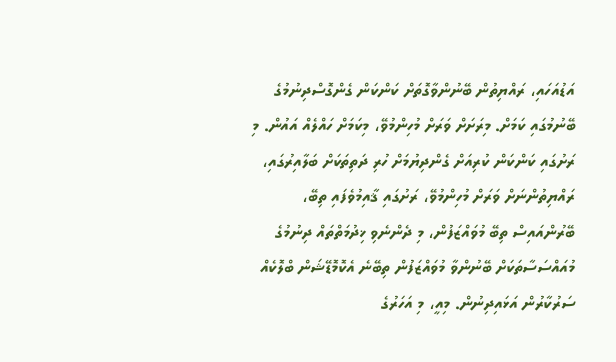އަޑުއަހައި، ރައްޔިތުން ބޭނުންވާގޮތަށް ކަންކަން ގެންގޮސްދިނުމުގެ ބޭނުމުގައި ކަމަށް. މިރަށަށް ވަރަށް މުހިންމުވޭ، މިކަމަށް ހައްލެއް އައުން. މި ރަށުގައި ކަންކަން ކުރިއަށް ގެންދިޔުމަށް ހުރި ދަތިތަކަށް ބަލާއިރުގައި، ރައްޔިތުންނަށް ވަރަށް މުހިންމުވޭ، ރަށުގައި ޤާއިމުވެފައި ތިބޭ، ބޭރުންއައިސް ތިބޭ މުވައްޒަފުން، މި ދެންނެވި ޚިދުމަތްތައް ދިނުމުގެ މުއައްސަސާތަކަށް ބޭނުންވާ މުވައްޒަފުން ތިބޭނެ އެކޮމޮޑޭޝަން ބްލޮކެއް ސަރުކާރުން އަޅައިދިނުން. މިއީ، މި އަހަރުގެ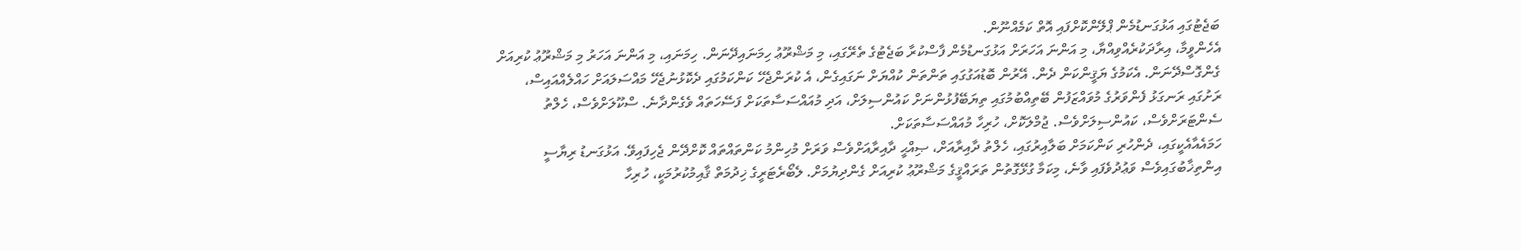ބަޖެޓުގައި އަޅުގަނޑުމެން ޕްލޭންކޮށްފައި އޮތް ކަމެއްނޫން.
އެހެންވީމާ، އިރާދަކުރެއްވިއްޔާ، މި އަންނަ އަހަރަށް އަޅުގަނޑުމެން ފާސްކުރާ ބަޖެޓުގެ ތެރޭގައި، މި މަޝްރޫޢު ހިމަނައިދޭނަން. ހިމަނައި، މި އަންނަ އަހަރު މި މަޝްރޫޢު ކުރިއަށް ގެންގޮސްދޭނަން. އެކަމުގެ ޔަޤީންކަން ދެން. އޭރުން ބޮޑުއަގުގައި ތަންތަން ކުއްޔަށް ނަގައިގެން، އެ ކުރަންޖެހޭ ކަންކަމުގައި ދެކޮޅުނުޖެހޭ މައްސަލައަށް ހައްލެއްއައިސް، ރަށުގައި ރަނގަޅު ފެންވަރުގެ މުވައްޒަފުން ބޭތިއްބުމުގައި ތިޔަބޭފުޅުންނަށް ކައުންސިލަށް، އަދި މުއައްސަސާތަކަށް ފަސޭހަތައް ވެގެންދާނެ. ސްކޫލަށްވެސް، ހެލްތު ސެންޓަރަށްވެސް، ކައުންސިލަށްވެސް. ޖުމްލަކޮށް، ހުރިހާ މުއައްސަސާތަކަށް.
ހަމައެއާއެކީގައި، ދެންހުރި ކަންކަމަށް ބަލާއިރުގައި، ހެލްތު ދާއިރާއަށް، ޞިއްޙީ ދާއިރާއަށްވެސް ވަރަށް މުހިންމު ކަންތައްތައް ކޮށްދޭން ޖެހިފައިވޭ. އަޅުގަނޑު ރިޔާސީ އިންތިޚާބުގައިވެސް ވަޢުދުވެފައި ވާނެ، މިކަމާ ގުޅޭގޮތުން ތަރައްޤީގެ މަޝްރޫޢު ކުރިއަށް ގެންދިޔުމަށް. ލެބޯރެޓަރީގެ ޚިދުމަތް ޤާއިމުކުރުމަކީ، ހުރިހާ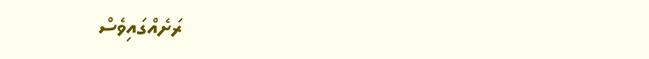ރަށެއްގައިވެސް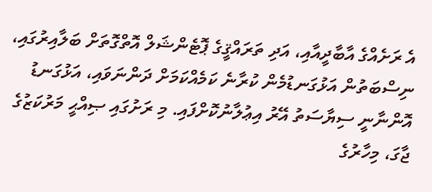އެ ރަށެއްގެ އާބާދީއާއި، އަދި ތަރައްޤީގެ ޕޮޓެންޝަލް އޮތްގޮތަށް ބަލާއިރުގައި، ނިސްބަތުން އަޅުގަނޑުމެން ކުރާނެ ކަމެއްކަމަށް ދަންނަވައި، އަޅުގަނޑު އޮންނާނީ ސިޔާސަތު އޭރު އިޢުލާނުކޮށްފައި. މި ރަށުގައި ޞިއްޙީ މަރުކަޒުގެ ޖާގަ، މިހާރުގެ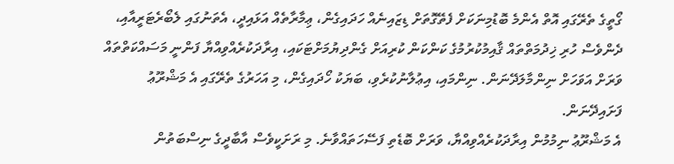ގޯތީގެ ތެރޭގައި އޮތް އެންމެ ބޮޑުމިނަކަށް ފެތޭގޮތަށް ޑިޒައިނެއް ހަދައިގެން، ޢިމާރާތެއް އަޅައިދީ، އެތަނުގައި ލެބޯރެޓަރީއާއި، ދެންވެސް ހުރި ޚިދުމަތްތައް ޤާއިމުކުރުމުގެ ކަންކަން ކުރިއަށް ގެންދިޔުމަށްޓަކައި، އިރާދަކުރެއްވިއްޔާ ފަންނީ މަސައްކަތްތައް ވަރަށް އަވަހަށް ނިންމާލަދޭނަން. ނިންމައި، އިޢުލާނުކުރެވި، ބަޔަކު ހޯދައިގެން، މި އަހަރުގެ ތެރޭގައި އެ މަޝްރޫޢު ފަށައިދޭނަން.
އެ މަޝްރޫޢު ނިމުމުން އިރާދަކުރެއްވިއްޔާ، ވަރަށް ބޮޑެތި ފަސޭހަތައްވާނެ. މި ރަށަކީވެސް އާބާދީގެ ނިސްބަތުން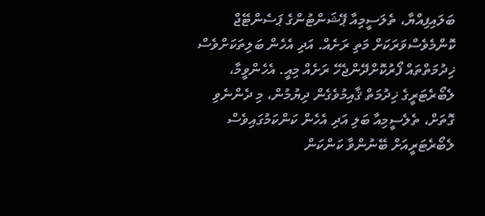ބަލައިފިއްޔާ، ތެލަސީމިއާ ޕޭޝަންޓުންގެ ޕަސެންޓޭޖް ކޮންމެވެސްވަރަކަށް މަތި ރަށެއް. އަދި އެހެން ބަލިތަކަށްވެސް ޚިދުމަތްތައް ފޯރުކޮށްދޭންޖެހޭ ރަށެއް މިއީ. އެހެންވީމާ، ލެބޯރެޓަރީގެ ޚިދުމަތް ޤާއިމުވެގެން ދިޔުމުން، މި ދެންނެވި ގޮތަށް، ތެލެސީމިއާ ބަލި އަދި އެހެން ކަންކަމުގައިވެސް ލެބޯރެޓަރީއަށް ބޭނުންވާ ކަންކަން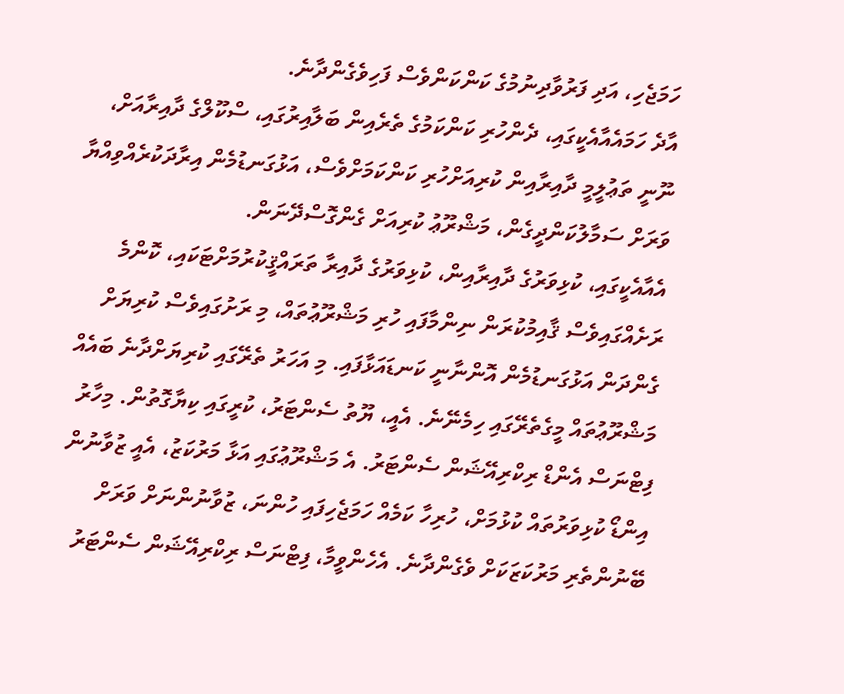ހަމަޖެހި، އަދި ފަރުވާދިނުމުގެ ކަންކަންވެސް ފަހިވެގެންދާނެ.
އާދެ ހަމައެއާއެކީގައި، ދެންހުރި ކަންކަމުގެ ތެރެއިން ބަލާއިރުގައި، ސްކޫލްގެ ދާއިރާއަށް، ނޫނީ ތަޢުލީމީ ދާއިރާއިން ކުރިއަށްހުރި ކަންކަމަށްވެސް، އަޅުގަނޑުމެން އިރާދަކުރެއްވިއްޔާ ވަރަށް ސަމާލުކަންދީގެން، މަޝްރޫޢު ކުރިއަށް ގެންގޮސްދޭނަން.
އެއާއެކީގައި، ކުޅިވަރުގެ ދާއިރާއިން، ކުޅިވަރުގެ ދާއިރާ ތަރައްޤީކުރުމަށްޓަކައި، ކޮންމެ ރަށެއްގައިވެސް ޤާއިމުކުރަން ނިންމާފައި ހުރި މަޝްރޫޢުތައް، މި ރަށުގައިވެސް ކުރިޔަށް ގެންދަން އަޅުގަނޑުމެން އޮންނާނީ ކަނޑައަޅާފައި. މި އަހަރު ތެރޭގައި ކުރިޔަށްދާނެ ބައެއް މަޝްރޫޢުތައް މީގެތެރޭގައި ހިމެނޭނެ. އެއީ، ޔޫތު ސެންޓަރު، ކުރީގައި ކިޔާގޮތުން. މިހާރު ފިޓްނަސް އެންޑް ރިކްރިއޭޝަން ސެންޓަރު. އެ މަޝްރޫޢުގައި އަޅާ މަރުކަޒު، އެއީ ޒުވާނުން އިންޑޯ ކުޅިވަރުތައް ކުޅުމަށް، ހުރިހާ ކަމެއް ހަމަޖެހިފައި ހުންނަ، ޒުވާނުންނަށް ވަރަށް ބޭނުންތެރި މަރުކަޒަކަށް ވެގެންދާނެ. އެހެންވީމާ، ފިޓްނަސް ރިކްރިއޭޝަން ސެންޓަރު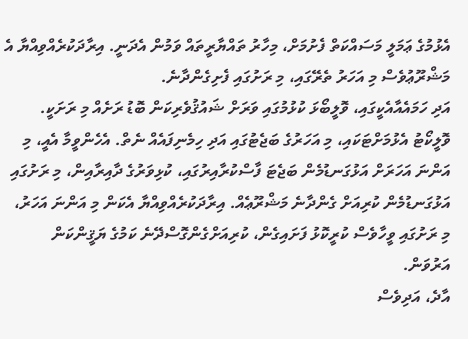އެޅުމުގެ ޢަމަލީ މަސައްކަތް ފެށުމަށް، މިހާރު ތައްޔާރީތައް ވަމުން އެދަނީ. އިރާދަކުރެއްވިއްޔާ އެ މަޝްރޫޢުވެސް މި އަހަރު ތެރޭގައި، މި ރަށުގައި ފެށިގެންދާނެ.
އަދި ހަމައެއާއެކީގައި، ވޮލީބޯޅަ ކުޅުމުގައި ވަރަށް ޝައުޤުވެރިކަން ބޮޑު ރަށެއް މި ރަށަކީ. ވޮލީކޯޓު އެޅުމަށްޓަކައި، މި އަހަރުގެ ބަޖެޓުގައި އަދި ހިމެނިފައެއް ނެތް. އެހެންވީމާ އެއީ، މި އަންނަ އަހަރަށް އަޅުގަނޑުމެން ބަޖެޓަ ފާސްކުރާއިރުގައި، ކުޅިވަރުގެ ދާއިރާއިން، މި ރަށުގައި އަޅުގަނޑުމެން ކުރިއަށް ގެންދާނެ މަޝްރޫޢެއް. އިރާދަކުރެއްވިއްޔާ އެކަން މި އަންނަ އަހަރު، މި ރަށުގައި ވީހާވެސް ކުރީކޮޅު ފަށައިގެން، ކުރިއަށްގެންގޮސްދޭނެ ކަމުގެ ޔަޤީންކަން އަރުވަން.
އާދެ، އަދިވެސް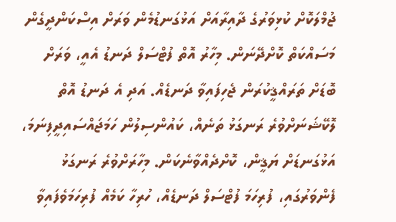ޖުމްލަކޮށް ކުޅިވަރުގެ ދާއިރާއަށް އަޅުގަނޑުމެން ވަރަށް އިސްކަންދީގެން މަސައްކަތް ކޮށްދޭނަން. މިހާރު އޮތް ފުޓްސަލް ދަނޑު އެއީ، ވަރަށް ބޮޑަށް ތަރައްޤީކުރަން ޖެހިފައިވާ ދަނޑެއް. އަދި އެ ދަނޑު އޮތް ލޮކޭޝަނަށްވުރެ ރަނގަޅު ތަނެއް، ކައުންސިލުން ހަމަޖައްސައިދީފިނަމަ، އަޅުގަނޑަށް ޔަޤީން، ކޮށްދެއްވާނެކަން. މިހާރަށްވުރެ ރަނގަޅު ފެންވަރުގައި، ފުރިހަމަ ފުޓްސަލް ދަނޑެއް، ހުރިހާ ކަމެއް ފުރިހަމަވެފައިވާ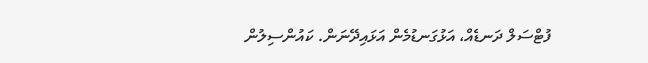ފުޓްސަލް ދަނޑެއް، އަޅުގަނޑުމެން އަޅައިދޭނަން. ކައުންސިލުން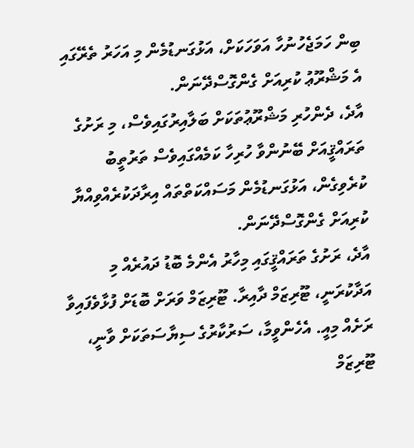ބިން ހަމަޖެހުނުހާ އަވަހަކަށް، އަޅުގަނޑުމެން މި އަހަރު ތެރޭގައި އެ މަޝްރޫޢު ކުރިއަށް ގެންގޮސްދޭނަން.
އާދެ، ދެންހުރި މަޝްރޫޢުތަކަށް ބަލާއިރުގައިވެސް، މި ރަށުގެ ތަރައްޤީއަށް ބޭނުންވާ ހުރިހާ ކަމެއްގައިވެސް ތަރުތީބު ކުރެވިގެން، އަޅުގަނޑުމެން މަސައްކަތްތައް އިރާދަކުރެއްވިއްޔާ ކުރިއަށް ގެންގޮސްދޭނަން.
އާދެ، ރަށުގެ ތަރައްޤީގައި މިހާރު އެންމެ ބޮޑު ދައުރެއް މި އަދާކުރަނީ، ޓޫރިޒަމް ދާއިރާ. ޓޫރިޒަމް ވަރަށް ބޮޑަށް ފުޅާވެފައިވާ ރަށެއް މިއީ. އެހެންވީމާ، ސަރުކާރުގެ ސިޔާސަތަކަށް ވާނީ، ޓޫރިޒަމް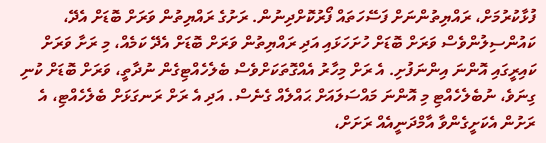ފުޅާކުރުމަށް، ރައްޔިތުންނަށް ފަސޭހަތައް ފޯރުކޮށްދިނުން. ރަށުގެ ރައްޔިތުން ވަރަށް ބޮޑަށް އެދޭ، ކައުންސިލުންވެސް ވަރަށް ބޮޑަށް ހުށަހަޅައި އަދި ރައްޔިތުން ވަރަށް ބޮޑަށް އެދޭ ކަމެއް، މި ރަށާ ވަރަށް ކައިރީގައި އޮންނަ އިންނަފުށި. އެ ރަށް މިހާރު އެއްގޮތަކަށްވެސް ބެލެހެއްޓިގެން ނުދާތީ، ވަރަށް ބޮޑަށް ކުނި ގިނަވެ، ނުބެލެހެއްޓި މި އޮންނަ މައްސަލައަށް ޙައްލެއް ގެނެސް. އަދި އެ ރަށް ރަނގަޅަށް ބެލެހެއްޓި، އެ ރަށުން އެކަށީގެންވާ އާމްދަނީއެއް ރަށަށް،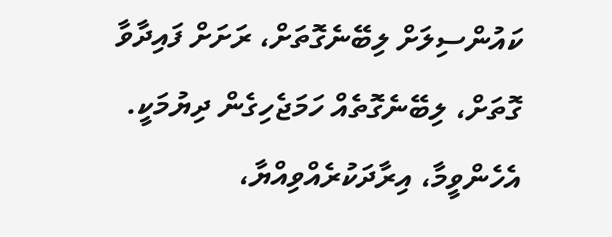ކައުންސިލަށް ލިބޭނެގޮތަށް، ރަށަށް ފައިދާވާ ގޮތަށް، ލިބޭނެގޮތެއް ހަމަޖެހިގެން ދިޔުމަކީ. އެހެންވީމާ، އިރާދަކުރެއްވިއްޔާ،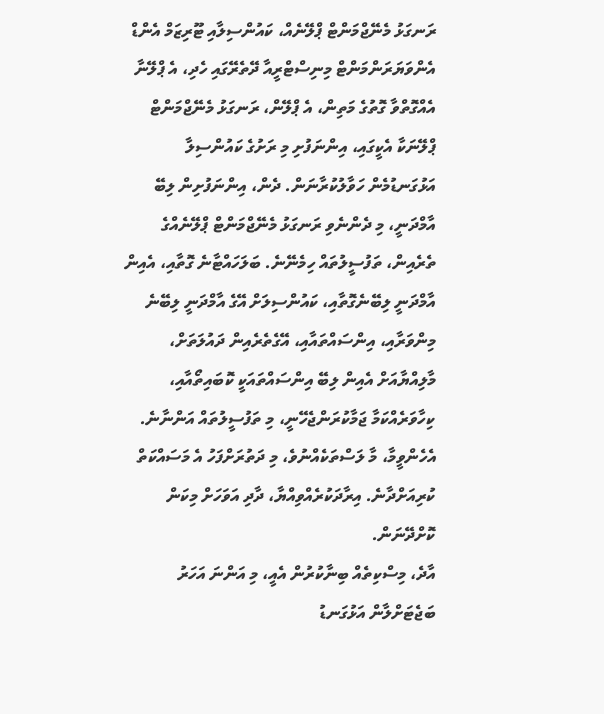ރަނގަޅު މެނޭޖްމަންޓް ޕްލޭނެއް، ކައުންސިލާއި ޓޫރިޒަމް އެންޑް އެންވަޔަރަންމަންޓް މިނިސްޓްރީއާ ދޭތެރޭގައި ހެދި، އެ ޕްލޭނާ އެއްގޮތްވާ ގޮތުގެ މަތިން، އެ ޕްލޭން، ރަނގަޅު މެނޭޖްމަންޓް ޕްލޭނަކާ އެކީގައި، އިންނަފުށި މި ރަށުގެ ކައުންސިލާ އަޅުގަނޑުމެން ހަވާލުކުރާނަން. ދެން، އިންނަފުށިން ލިބޭ އާމްދަނީ، މި ދެންނެވި ރަނގަޅު މެނޭޖްމަންޓް ޕްލޭނެއްގެ ތެރެއިން، ތަފުސީލުތައް ހިމެނޭނެ. ބަލަހައްޓާނެ ގޮތާއި، އެއިން އާމްދަނީ ލިބޭނެގޮތާއި، ކައުންސިލަށް އޭގެ އާމްދަނީ ލިބޭނެ މިންވަރާއި، އިންސައްތައާއި، އޭގެތެރެއިން ދައުލަތަށް، މާލިއްޔާއަށް އެއިން ލިބޭ އިންސައްތައަކީ ކޮބައިތޯއާއި، ކިހާވަރެއްކަމާ ޖަމާކުރަންޖެހޭނީ، މި ތަފުސީލުތައް އަންނާނެ. އެހެންވީމާ، މާ ލަސްތަކެއްނުވެ، މި ދަތުރަށްފަހު އެ މަސައްކަތް ކުރިއަށްދާނެ. އިރާދަކުރެއްވިއްޔާ، ދާދި އަވަހަށް މިކަން ކޮށްދޭނަން.
އާދެ، މިސްކިތެއް ބިނާކުރުން އެއީ، މި އަންނަ އަހަރު ބަޖެޓަށްލާން އަޅުގަނޑު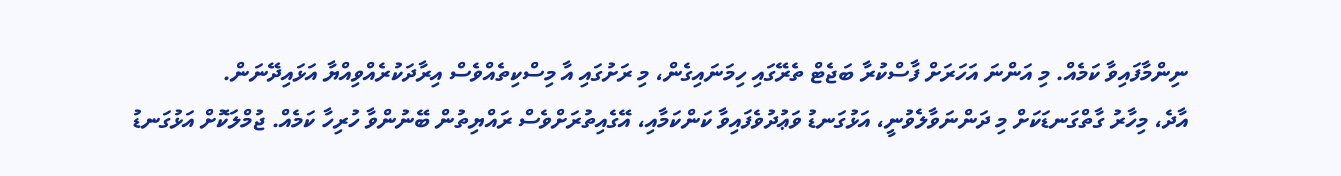ނިންމާފައިވާ ކަމެއް. މި އަންނަ އަހަރަށް ފާސްކުރާ ބަޖެޓް ތެރޭގައި ހިމަނައިގެން، މި ރަށުގައި އާ މިސްކިތެއްވެސް އިރާދަކުރެއްވިއްޔާ އަޅައިދޭނަން.
އާދެ، މިހާރު ގާތްގަނޑަކަށް މި ދަންނަވާލެވުނީ، އަޅުގަނޑު ވަޢުދުވެފައިވާ ކަންކަމާއި، އޭގެއިތުރަށްވެސް ރައްޔިތުން ބޭނުންވާ ހުރިހާ ކަމެއް. ޖުމްލަކޮށް އަޅުގަނޑު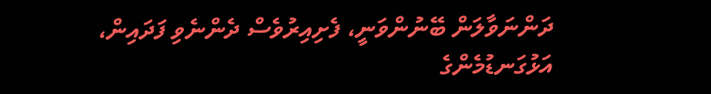ދަންނަވާލަން ބޭނުންވަނީ، ފެށިއިރުވެސް ދެންނެވި ފަދައިން، އަޅުގަނޑުމެންގެ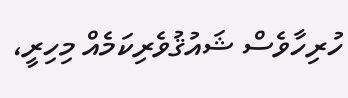ހުރިހާވެސް ޝައުޤުވެރިކަމެއް މިހިރީ،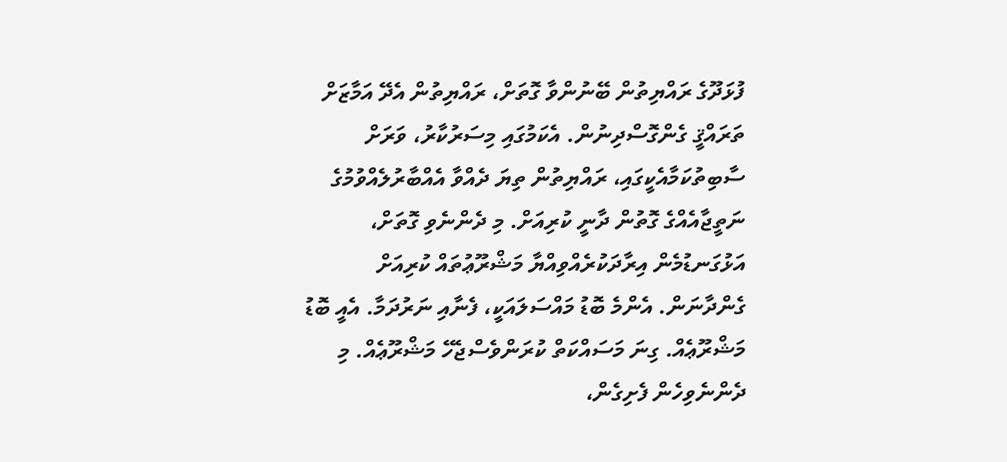ފުޅަދޫގެ ރައްޔިތުން ބޭނުންވާ ގޮތަށް، ރައްޔިތުން އެދޭ އަމާޒަށް ތަރައްޤީ ގެންގޮސްދިނުން. އެކަމުގައި މިސަރުކާރު، ވަރަށް ސާބިތުކަމާއެކީގައި، ރައްޔިތުން ތިޔަ ދެއްވާ އެއްބާރުލެއްވުމުގެ ނަތީޖާއެއްގެ ގޮތުން ދާނީ ކުރިއަށް. މި ދެންނެވި ގޮތަށް، އަޅުގަނޑުމެން އިރާދަކުރެއްވިއްޔާ މަޝްރޫޢުތައް ކުރިއަށް ގެންދާނަން. އެންމެ ބޮޑު މައްސަލައަކީ، ފެނާއި ނަރުދަމާ. އެއީ ބޮޑު މަޝްރޫޢެއް. ގިނަ މަސައްކަތް ކުރަންވެސްޖެހޭ މަޝްރޫޢެއް. މި ދެންނެވިހެން ފެށިގެން،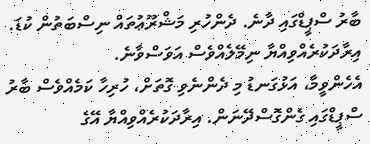ބާރު ސްޕީޑްގައި ދާނެ. ދެންހުރި މަޝްރޫޢުތައް ނިސްބަތުން ކުޑަ. އިރާދަކުރެއްވިއްޔާ ނިމޭލެއްވެސް އަވަސްވާނެ.
އެހެންވީމާ، އަޅުގަނޑު މި ދެންނެވި ގޮތަށް، ހުރިހާ ކަމެއްވެސް ބާރު ސްޕީޑްގައި ގެންގޮސްދޭނަން. އިރާދަކުރެއްވިއްޔާ އޭގެ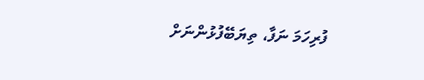ފުރިހަމަ ނަފާ، ތިޔަބޭފުޅުންނަށް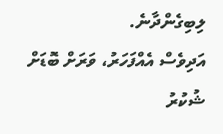ލިބިގެންދާނެ.
އަދިވެސް އެއްފަހަރު، ވަރަށް ބޮޑަށް ޝުކުރު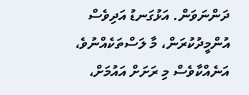ދަންނަވަން. އަޅުގަނޑު އަދިވެސް އުންމީދުކުރަން، މާ ލަސްތަކެއްނުވެ، އަނެއްކާވެސް މި ރަށަށް އައުމަށް،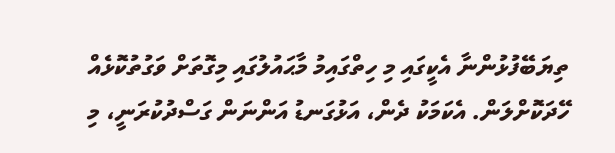ތިޔަބޭފުޅުންނާ އެކީގައި މި ހިތްގައިމު މާޙައުލުގައި މިގޮތަށް ވަގުތުކޮޅެއް ހޭދަކޮށްލަން. އެކަމަކު ދެން، އަޅުގަނޑު އަންނަން ގަސްދުކުރަނީ، މި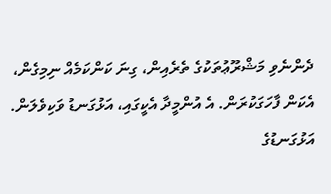ދެންނެވި މަޝްރޫޢުތަކުގެ ތެރެއިން، ގިނަ ކަންކަމެއް ނިމިގެން، އެކަން ފާހަގަކުރަން. އެ އުންމީދާ އެކީގައި، އަޅުގަނޑު ވަކިވެލަން.
އަޅުގަނޑުގެ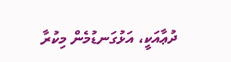ދުޢާއަކީ، އަޅުގަނޑުމެން މިކުރާ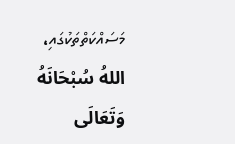މަސައްކަތްތަކުގައި، اللهُ سُبْحَانَهُ وَتَعَالَى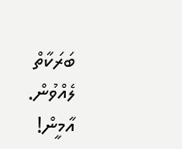ބަރަކާތް ލެއްވުން. އާމީން!